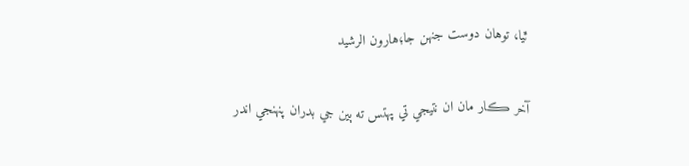ٿيا، توهان دوست جنهن جا؛هارون الرشيد

آخر ڪار مان ان نتيجي تي پهتس ته ٻين جي بدران پنهنجي اندر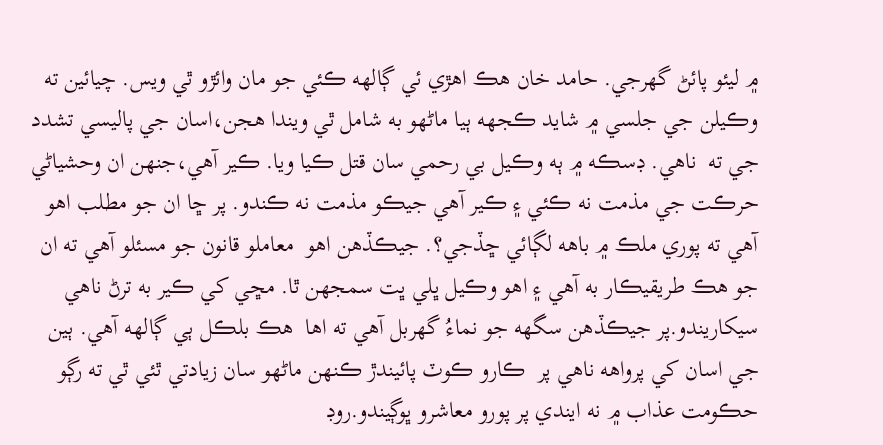۾ ليئو پائڻ گهرجي. حامد خان هڪ اهڙي ئي ڳالهه ڪئي جو مان وائڙو ٿي ويس. چيائين ته وڪيلن جي جلسي ۾ شايد ڪجهه ٻيا ماڻهو به شامل ٿي ويندا هجن،اسان جي پاليسي تشدد جي ته  ناهي. ڊسڪه ۾ ٻه وڪيل بي رحمي سان قتل ڪيا ويا. ڪير آهي،جنهن ان وحشياڻي حرڪت جي مذمت نه ڪئي ۽ ڪير آهي جيڪو مذمت نه ڪندو. پر ڇا ان جو مطلب اهو آهي ته پوري ملڪ ۾ باهه لڳائي ڇڏجي؟. جيڪڏهن اهو  معاملو قانون جو مسئلو آهي ته ان جو هڪ طريقيڪار به آهي ۽ اهو وڪيل ڀلي ڀت سمجهن ٿا. مڇي کي ڪير به ترڻ ناهي سيکاريندو.پر جيڪڏهن سگهه جو نماءُ گهربل آهي ته اها  هڪ بلڪل ٻي ڳالهه آهي. ٻين جي اسان کي پرواهه ناهي پر  ڪارو ڪوٽ پائيندڙ ڪنهن ماڻهو سان زيادتي ٿئي ٿي ته رڳو حڪومت عذاب ۾ نه ايندي پر پورو معاشرو ڀوڳيندو.روڊ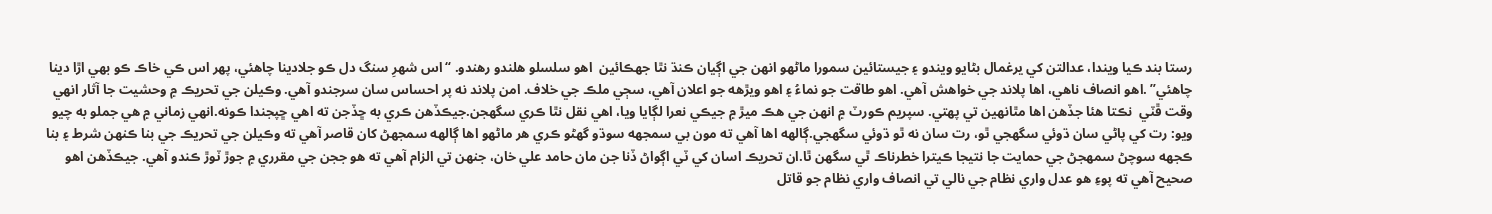رستا بند ڪيا ويندا، عدالتن کي يرغمال بڻايو ويندو ۽ جيستائين سمورا ماڻهو انهن جي اڳيان ڪنڌ نٿا جهڪائين  اهو سلسلو هلندو رهندو. “اس شهرِ سنگ دل ڪو جلادينا چاهئي، پهر اس ڪي خاڪ ڪو بهي اڙا دينا چاهئي” .اهو انصاف ناهي، اها پلاند جي خواهش آهي. اهو طاقت جو نماءُ ۽ اهو ويڙهه جو اعلان آهي، سڄي ملڪ جي خلاف. امن پلاند نه پر احساس سان سرجندو آهي. وڪيلن جي تحريڪ ۾ وحشيت جا آثار انهي وقت ڦٽي  نڪتا هئا جڏهن اها مٿانهين تي پهتي. سپريم ڪورٽ ۾ انهن جي هڪ ميڙ ۾ جيڪي نعرا لڳايا ويا، اهي نقل نٿا ڪري سگهجن.جيڪڏهن ڪري به ڇڏجن ته اهي ڇپجندا ڪونه.انهي زماني ۾ هي جملو به چيو ويو: رت کي پاڻي سان ڌوئي سگهجي ٿو، رت سان نه ٿو ڌوئي سگهجي.ڳالهه اها آهي ته مون بي سمجهه سوڌو گهڻو ڪري هر ماڻهو اها ڳالهه سمجهڻ کان قاصر آهي ته وڪيلن جي تحريڪ جي بنا ڪنهن شرط ۽ بنا ڪجهه سوچڻ سمهجڻ جي حمايت جا نتيجا ڪيترا خطرناڪ ٿي سگهن ٿا.ان تحريڪ اسان کي ٽي اڳواڻ ڏنا جن مان حامد علي خان، جنهن تي الزام آهي ته هو ججن جي مقرري ۾ جوڙ ٽوڙ ڪندو آهي. جيڪڏهن اهو صحيح آهي ته پوءِ هو عدل واري نظام جي نالي تي انصاف واري نظام جو قاتل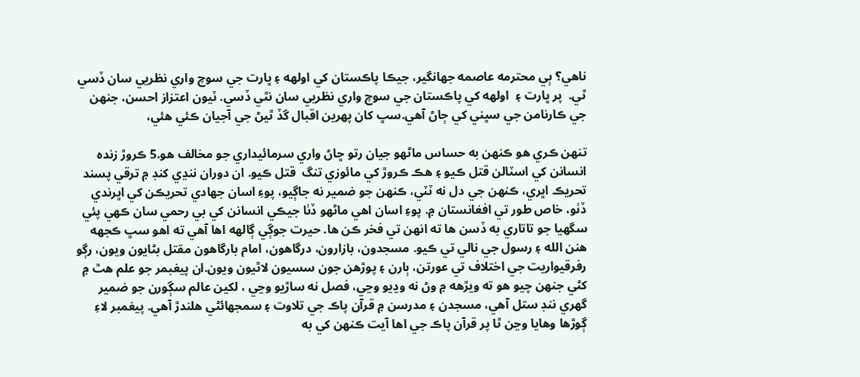ناهي؟ ٻي محترمه عاصمه جهانگير، جيڪا پاڪستان کي اولهه ۽ ڀارت جي سوچ واري نظريي سان ڏسي ٿي.  پر ڀارت ۽  اولهه کي پاڪستان جي سوچ واري نظريي سان نٿي ڏسي. ٽيون اعتزاز احسن، جنهن جي ڪارنامن جي سڀني کي ڄاڻ آهي.سڀ کان پهرين اقبال گڏ ٿيڻ جي آجيان ڪئي هئي،

تنهن ڪري هو ڪنهن به حساس ماڻهو جيان رتو ڇاڻ واري سرمائيداري جو مخالف هو.5 ڪروڙ زنده انسانن کي اسٽالن قتل ڪيو ۽ هڪ ڪروڙ کي مائوزي تنگ  قتل ڪيو. ان دوران ننڍي کنڊ ۾ ترقي پسند تحريڪ اڀري، ڪنهن جي دل نه ٽٽي، ڪنهن جو ضمير نه جاڳيو، پوءِ اسان جهادي تحريڪن کي اڀرندي ڏٺو، خاص طور تي افغانستان ۾. پوءِ اسان اهي ماڻهو ڏٺا جيڪي انسانن کي بي رحمي سان ڪهي پئي سگهيا جو تاتاري به ڏسن ها ته انهن تي فخر ڪن ها. حيرت جوڳي ڳالهه اها آهي ته اهو سڀ ڪجهه هنن الله ۽ رسول جي نالي تي ڪيو. مسجدون، بازارون، درگاهون، امام بارگاهون مقتل بڻايون ويون، رڳو رفرقيواريت جي اختلاف تي عورتن، ٻارن ۽ پوڙهن جون سسيون لاٿيون ويون.ان پيغبمر جو علم هٿ ۾ کڻي جنهن چيو هو ته ويڙهه ۾ وڻ نه وڍيو وڃي، فصل نه ساڙيو وڃي ، لکين عالم سڳورن جو ضمير گهري ننڊ ستل آهي، مسجدن ۽ مدرسن ۾ قرآن پاڪ جي تلاوت ۽ سمجهائڻي هلندڙ آهي. پيغمبر لاءِ ڳوڙها وهايا وڃن ٿا پر قرآن پاڪ جي اها آيت ڪنهن کي به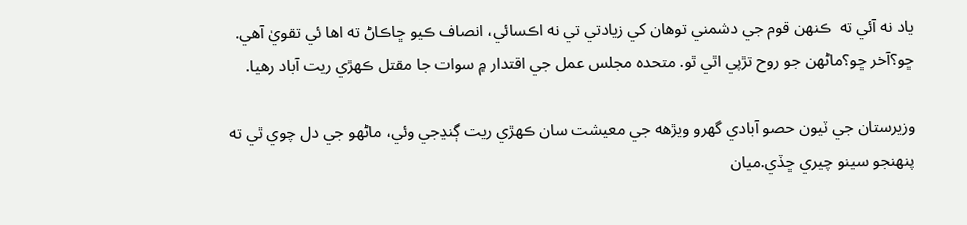ياد نه آئي ته  ڪنهن قوم جي دشمني توهان کي زيادتي تي نه اڪسائي، انصاف ڪيو ڇاڪاڻ ته اها ئي تقويٰ آهي. ڇو؟آخر ڇو؟ماڻهن جو روح تڙپي اٿي ٿو. متحده مجلس عمل جي اقتدار ۾ سوات جا مقتل ڪهڙي ريت آباد رهيا.

وزيرستان جي ٽيون حصو آبادي گهرو ويڙهه جي معيشت سان ڪهڙي ريت ڳنڍجي وئي، ماڻهو جي دل چوي ٿي ته پنهنجو سينو چيري ڇڏي.ميان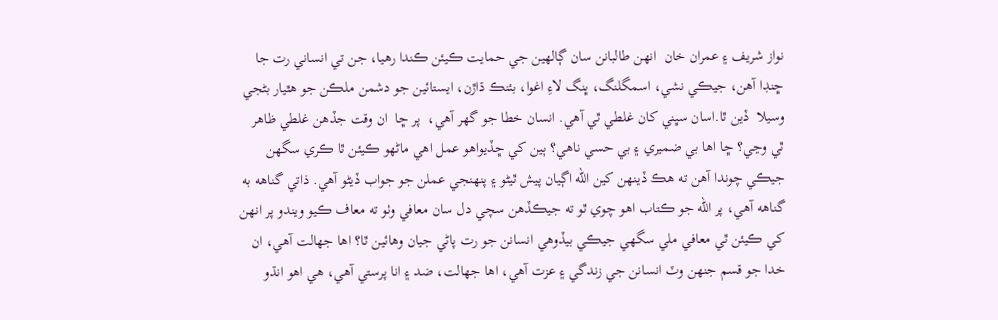نواز شريف ۽ عمران خان  انهن طالبانن سان ڳالهين جي حمايت ڪيئن ڪندا رهيا، جن تي انساني رت جا ڇنڊا آهن، جيڪي نشي، اسمگلنگ، ڀنگ لاءِ اغوا، بئنڪ ڌاڙن، ايستائين جو دشمن ملڪن جو هٿيار بڻجي وسيلا  ڏين ٿا.اسان سڀني کان غلطي ٿي آهي. انسان خطا جو گهر آهي،  پر ڇا  ان وقت جڏهن غلطي ظاهر ٿي وڃي؟ ڇا اها بي ضميري ۽ بي حسي ناهي؟ ٻين کي ڇڏيواهو عمل اهي ماڻهو ڪيئن ٿا ڪري سگهن جيڪي چوندا آهن ته هڪ ڏينهن کين الله اڳيان پيش ٿيڻو ۽ پنهنجي عملن جو جواب ڏيڻو آهي. ذاتي گناهه به گناهه آهي، پر الله جو ڪتاب اهو چوي ٿو ته جيڪڏهن سچي دل سان معافي وٺو ته معاف ڪيو ويندو پر انهن کي ڪيئن ٿي معافي ملي سگهي جيڪي بيڏوهي انسانن جو رت پاڻي جيان وهائين ٿا؟ اها جهالت آهي، ان خدا جو قسم جنهن وٽ انسانن جي زندگي ۽ عزت آهي، اها جهالت، ضد ۽ انا پرستي آهي، هي اهو انڌو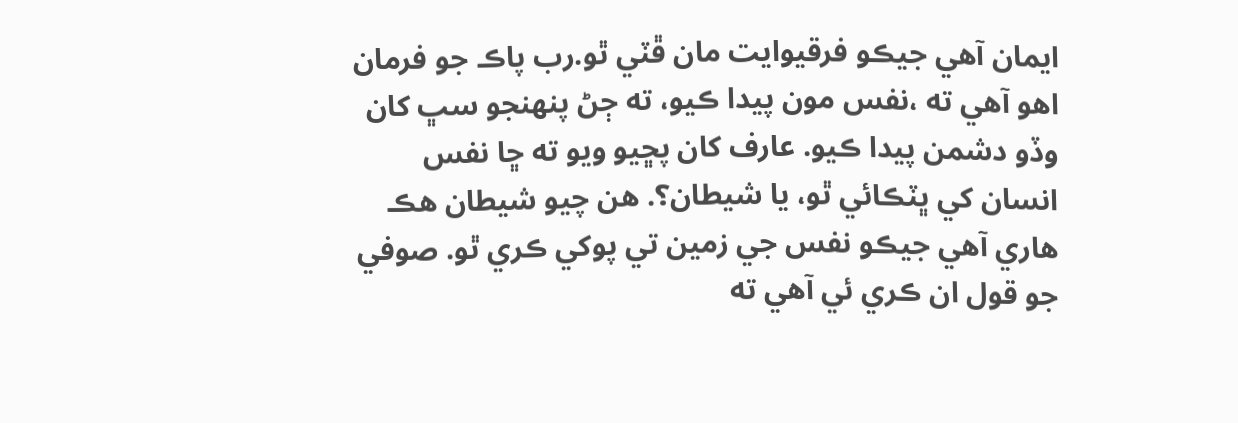ايمان آهي جيڪو فرقيوايت مان ڦٽي ٿو.رب پاڪ جو فرمان اهو آهي ته ،نفس مون پيدا ڪيو، ته ڄڻ پنهنجو سڀ کان وڏو دشمن پيدا ڪيو. عارف کان پڇيو ويو ته ڇا نفس انسان کي ڀٽڪائي ٿو، يا شيطان؟. هن چيو شيطان هڪ هاري آهي جيڪو نفس جي زمين تي پوکي ڪري ٿو. صوفي جو قول ان ڪري ئي آهي ته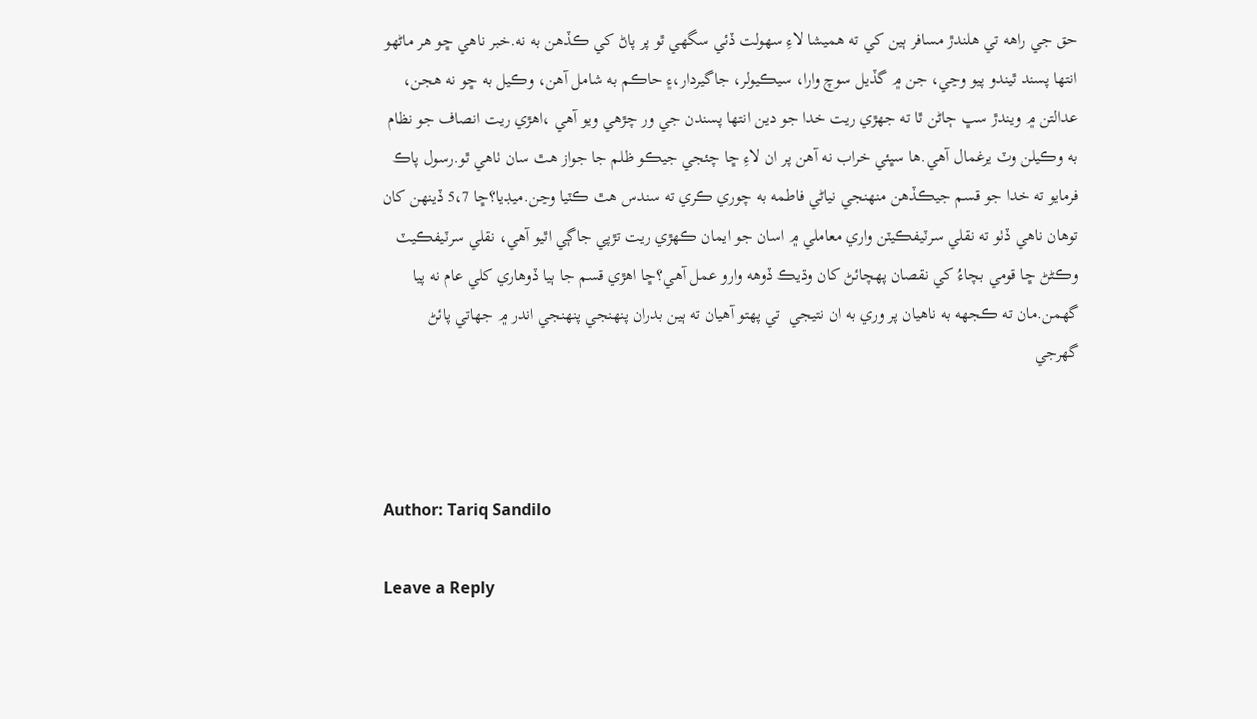حق جي راهه تي هلندڙ مسافر ٻين کي ته هميشا لاءِ سهولت ڏئي سگهي ٿو پر پاڻ کي ڪڏهن به نه.خبر ناهي ڇو هر ماڻهو انتها پسند ٿيندو پيو وڃي، جن ۾ گڏيل سوچ وارا، سيڪيولر، جاگيردار،۽ حاڪم به شامل آهن، وڪيل به ڇو نه هجن، عدالتن ۾ ويندڙ سڀ ڄاڻن ٿا ته جهڙي ريت خدا جو دين انتها پسندن جي ور چڙهي ويو آهي ،اهڙي ريت انصاف جو نظام به وڪيلن وٽ يرغمال آهي.ها سڀئي خراب نه آهن پر ان لاءِ ڇا چئجي جيڪو ظلم جا جواز هٿ سان ٺاهي ٿو.رسول پاڪ فرمايو ته خدا جو قسم جيڪڏهن منهنجي نياڻي فاطمه به چوري ڪري ته سندس هٿ ڪٽيا وڃن.ميڊيا؟ڇا 5،7 ڏينهن کان توهان ناهي ڏٺو ته نقلي سرٽيفڪيٽن واري معاملي ۾ اسان جو ايمان ڪهڙي ريت تڙپي جاڳي اٿيو آهي، نقلي سرٽيفڪيٽ وڪڻڻ ڇا قومي بچاءُ کي نقصان پهچائڻ کان وڌيڪ ڏوهه وارو عمل آهي؟ڇا اهڙي قسم جا ٻيا ڏوهاري کلي عام نه پيا گهمن.مان ته ڪجهه به ناهيان پر وري به ان نتيجي  تي پهتو آهيان ته ٻين بدران پنهنجي پنهنجي اندر ۾ جهاتي پائڻ گهرجي



Author: Tariq Sandilo

Leave a Reply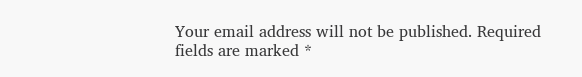Your email address will not be published. Required fields are marked *